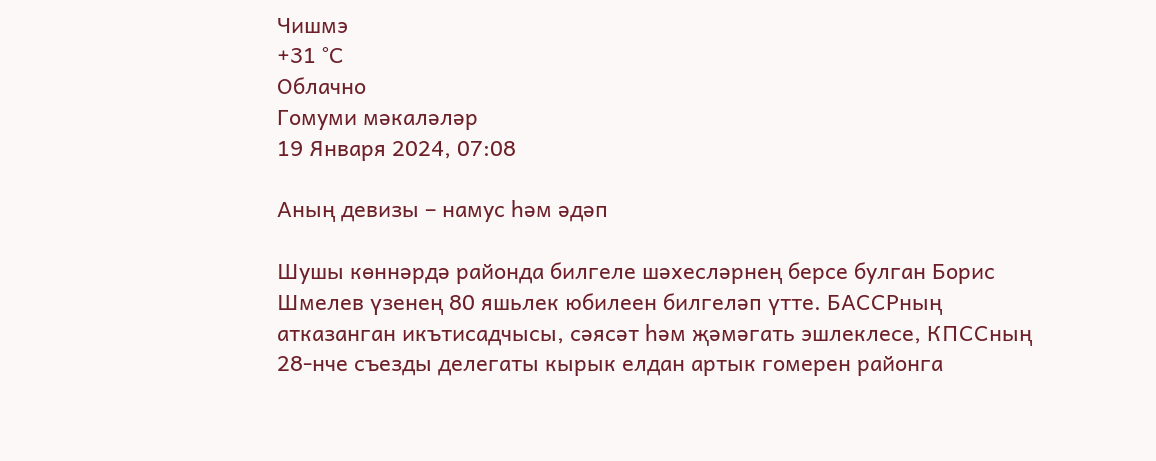Чишмэ
+31 °С
Облачно
Гомуми мәкаләләр
19 Января 2024, 07:08

Аның девизы – намус һәм әдәп

Шушы көннәрдә районда билгеле шәхесләрнең берсе булган Борис Шмелев үзенең 80 яшьлек юбилеен билгеләп үтте. БАССРның атказанган икътисадчысы, сәясәт һәм җәмәгать эшлеклесе, КПССның 28-нче съезды делегаты кырык елдан артык гомерен районга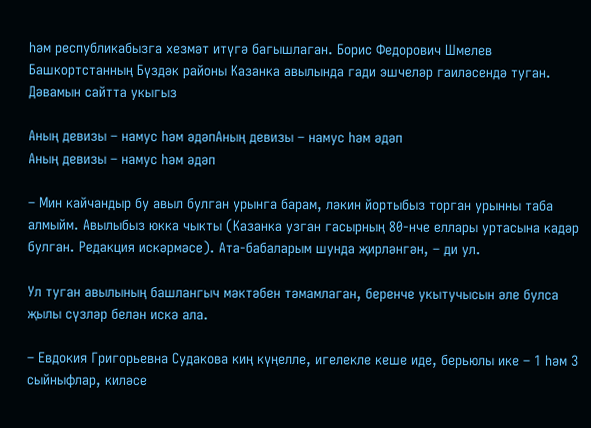һәм республикабызга хезмәт итүгә багышлаган. Борис Федорович Шмелев Башкортстанның Бүздәк районы Казанка авылында гади эшчеләр гаиләсендә туган. Дәвамын сайтта укыгыз

Аның девизы – намус һәм әдәпАның девизы – намус һәм әдәп
Аның девизы – намус һәм әдәп

– Мин кайчандыр бу авыл булган урынга барам, ләкин йортыбыз торган урынны таба алмыйм. Авылыбыз юкка чыкты (Казанка узган гасырның 80-нче еллары уртасына кадәр булган. Редакция искәрмәсе). Ата-бабаларым шунда җирләнгән, – ди ул.

Ул туган авылының башлангыч мәктәбен тәмамлаган, беренче укытучысын әле булса җылы сүзләр белән искә ала.

– Евдокия Григорьевна Судакова киң күңелле, игелекле кеше иде, берьюлы ике – 1 һәм 3 сыйныфлар, киләсе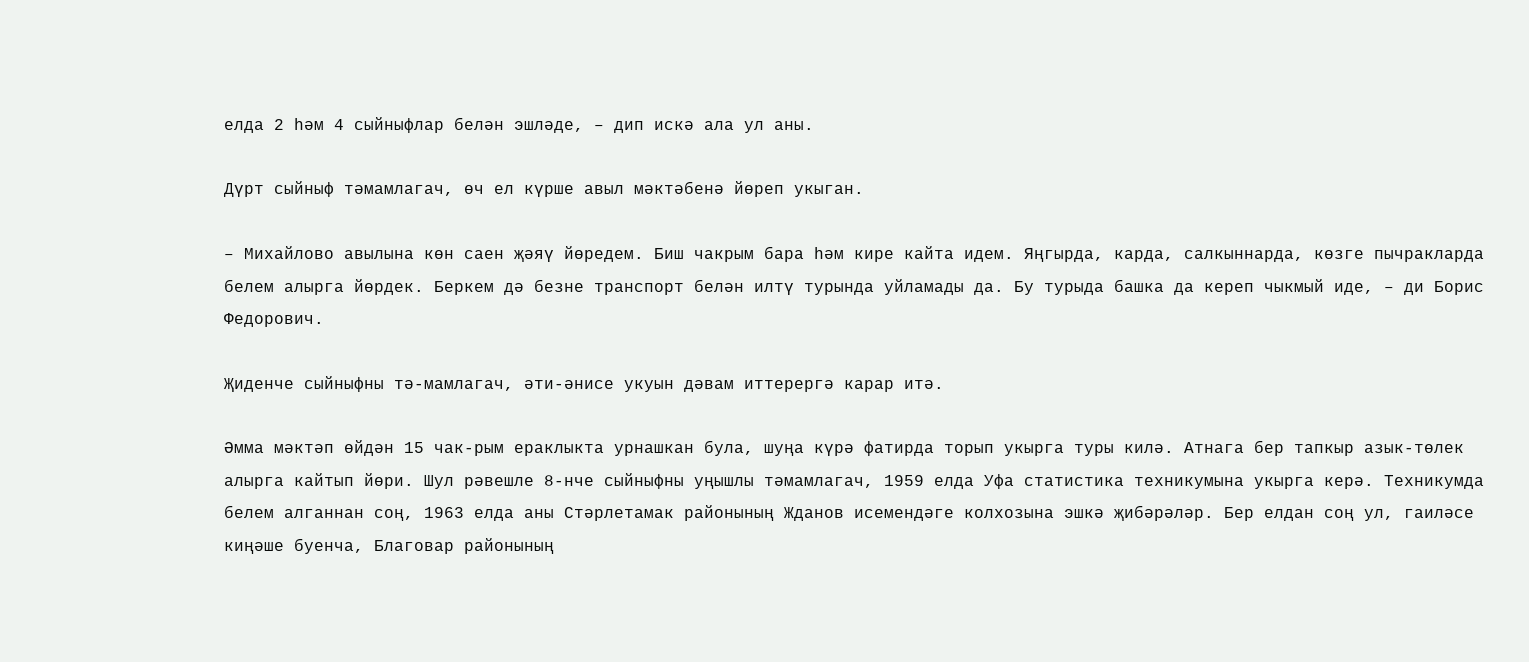елда 2 һәм 4 сыйныфлар белән эшләде, – дип искә ала ул аны.

Дүрт сыйныф тәмамлагач, өч ел күрше авыл мәктәбенә йөреп укыган.

– Михайлово авылына көн саен җәяү йөредем. Биш чакрым бара һәм кире кайта идем. Яңгырда, карда, салкыннарда, көзге пычракларда белем алырга йөрдек. Беркем дә безне транспорт белән илтү турында уйламады да. Бу турыда башка да кереп чыкмый иде, – ди Борис Федорович.

Җиденче сыйныфны тә-мамлагач, әти-әнисе укуын дәвам иттерергә карар итә.

Әмма мәктәп өйдән 15 чак-рым ераклыкта урнашкан була, шуңа күрә фатирда торып укырга туры килә. Атнага бер тапкыр азык-төлек алырга кайтып йөри. Шул рәвешле 8-нче сыйныфны уңышлы тәмамлагач, 1959 елда Уфа статистика техникумына укырга керә. Техникумда белем алганнан соң, 1963 елда аны Стәрлетамак районының Жданов исемендәге колхозына эшкә җибәрәләр. Бер елдан соң ул, гаиләсе киңәше буенча, Благовар районының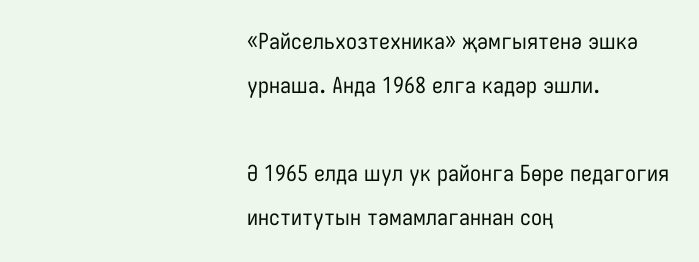«Райсельхозтехника» җәмгыятенә эшкә урнаша. Анда 1968 елга кадәр эшли.

Ә 1965 елда шул ук районга Бөре педагогия институтын тәмамлаганнан соң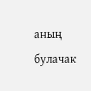аның булачак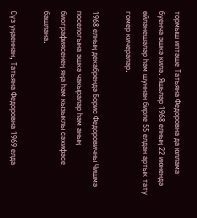тормыш иптәше Татьяна Федоровна да юллама буенча эшкә килә. Яшьләр 1968 елның 22 июнендә өйләнешәләр һәм шуннан бирле 55 елдан артык тату гомер кичерәләр.

1968 елның декабрендә Борис Федоровичны Чишмә поселогына эшкә чакыралар һәм аның биографиясенең яңа һәм кызыклы сәхифәсе башлана.

Сүз уңаеннан, Татьяна Федоровна 1969 елда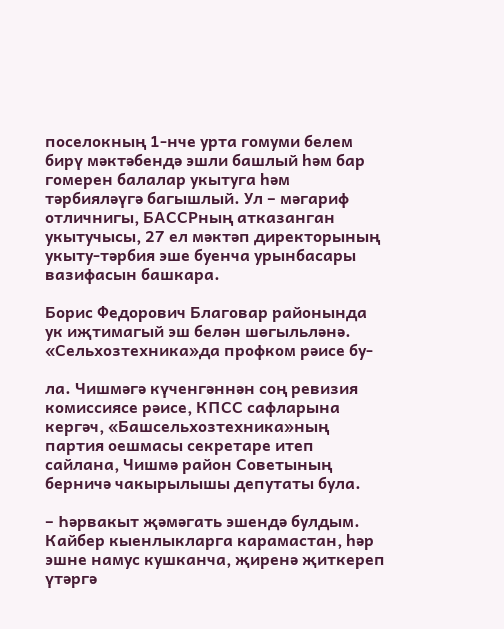поселокның 1-нче урта гомуми белем бирү мәктәбендә эшли башлый һәм бар гомерен балалар укытуга һәм тәрбияләүгә багышлый. Ул – мәгариф отличнигы, БАССРның атказанган укытучысы, 27 ел мәктәп директорының укыту-тәрбия эше буенча урынбасары вазифасын башкара.

Борис Федорович Благовар районында ук иҗтимагый эш белән шөгыльләнә. «Сельхозтехника»да профком рәисе бу-

ла. Чишмәгә күченгәннән соң ревизия комиссиясе рәисе, КПСС сафларына кергәч, «Башсельхозтехника»ның партия оешмасы секретаре итеп сайлана, Чишмә район Советының берничә чакырылышы депутаты була.

– Һәрвакыт җәмәгать эшендә булдым. Кайбер кыенлыкларга карамастан, һәр эшне намус кушканча, җиренә җиткереп үтәргә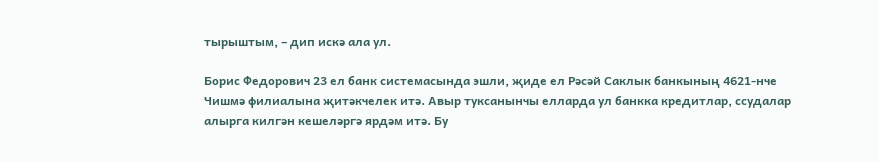тырыштым, – дип искә ала ул.

Борис Федорович 23 ел банк системасында эшли, җиде ел Рәсәй Саклык банкының 4621-нче Чишмә филиалына җитәкчелек итә. Авыр туксанынчы елларда ул банкка кредитлар, ссудалар алырга килгән кешеләргә ярдәм итә. Бу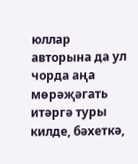юллар авторына да ул чорда аңа мөрәҗәгать итәргә туры килде, бәхеткә,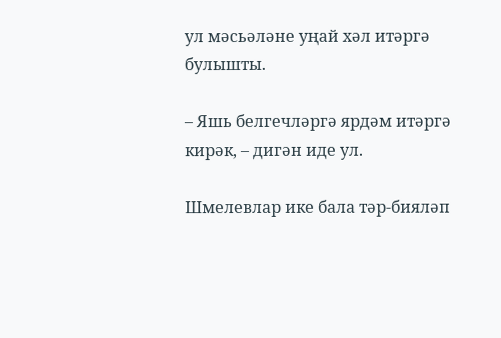ул мәсьәләне уңай хәл итәргә булышты.

– Яшь белгечләргә ярдәм итәргә кирәк, – дигән иде ул.

Шмелевлар ике бала тәр-бияләп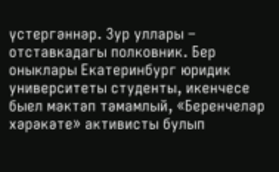үстергәннәр. Зур уллары – отставкадагы полковник. Бер оныклары Екатеринбург юридик университеты студенты, икенчесе быел мәктәп тәмамлый, «Беренчеләр хәрәкәте» активисты булып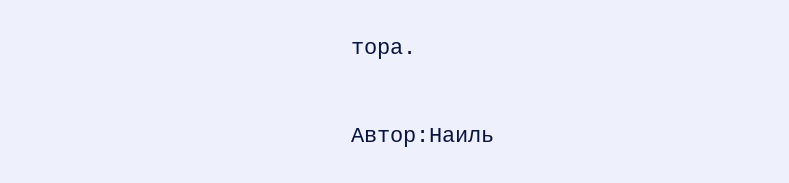тора.

Автор:Наиль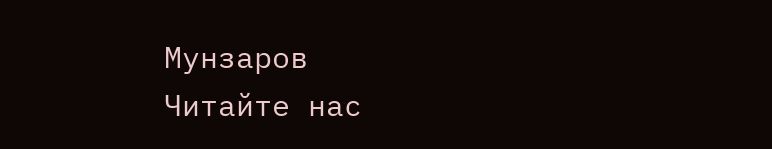Мунзаров
Читайте нас